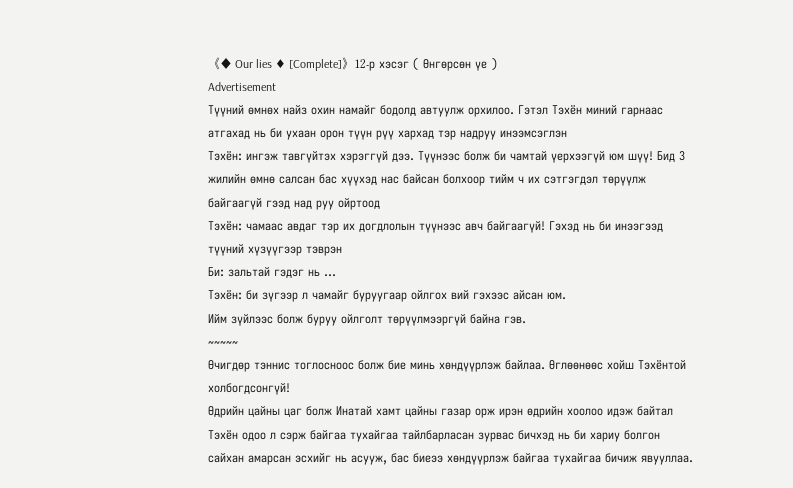《♦ Our lies ♦ [Complete]》12-р хэсэг ( Өнгөрсөн үе )
Advertisement
Түүний өмнөх найз охин намайг бодолд автуулж орхилоо. Гэтэл Тэхён миний гарнаас атгахад нь би ухаан орон түүн рүү хархад тэр надруу инээмсэглэн
Тэхён: ингэж тавгүйтэх хэрэггүй дээ. Түүнээс болж би чамтай үерхээгүй юм шүү! Бид 3 жилийн өмнө салсан бас хүүхэд нас байсан болхоор тийм ч их сэтгэгдэл төрүүлж байгаагүй гээд над руу ойртоод
Тэхён: чамаас авдаг тэр их догдлолын түүнээс авч байгаагүй! Гэхэд нь би инээгээд түүний хүзүүгээр тэврэн
Би: зальтай гэдэг нь ...
Тэхён: би зүгээр л чамайг буруугаар ойлгох вий гэхээс айсан юм.
Ийм зүйлээс болж буруу ойлголт төрүүлмээргүй байна гэв.
~~~~~
Өчигдөр тэннис тоглосноос болж бие минь хөндүүрлэж байлаа. Өглөөнөөс хойш Тэхёнтой холбогдсонгүй!
Өдрийн цайны цаг болж Инатай хамт цайны газар орж ирэн өдрийн хоолоо идэж байтал Тэхён одоо л сэрж байгаа тухайгаа тайлбарласан зурвас бичхэд нь би хариу болгон сайхан амарсан эсхийг нь асууж, бас биеээ хөндүүрлэж байгаа тухайгаа бичиж явууллаа.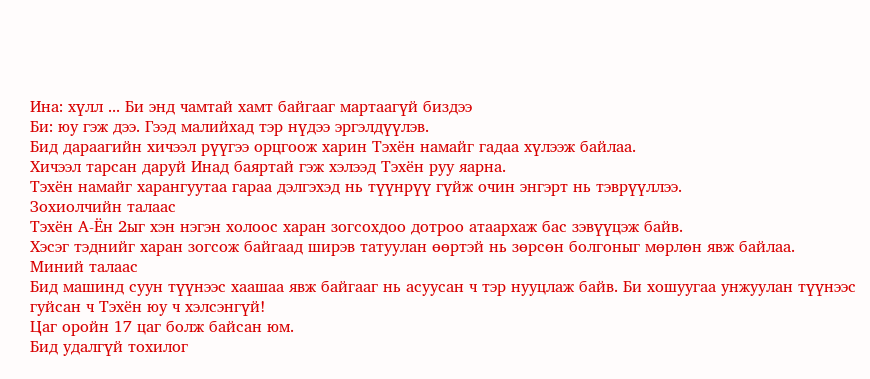Ина: хүлл ... Би энд чамтай хамт байгааг мартаагүй биздээ
Би: юу гэж дээ. Гээд малийхад тэр нүдээ эргэлдүүлэв.
Бид дараагийн хичээл рүүгээ орцгоож харин Тэхён намайг гадаа хүлээж байлаа.
Хичээл тарсан даруй Инад баяртай гэж хэлээд Тэхён руу яарна.
Тэхён намайг харангуутаа гараа дэлгэхэд нь түүнрүү гүйж очин энгэрт нь тэврүүллээ.
Зохиолчийн талаас
Тэхён А-Ён 2ыг хэн нэгэн холоос харан зогсохдоо дотроо атаархаж бас зэвүүцэж байв.
Хэсэг тэднийг харан зогсож байгаад ширэв татуулан өөртэй нь зөрсөн болгоныг мөрлөн явж байлаа.
Миний талаас
Бид машинд суун түүнээс хаашаа явж байгааг нь асуусан ч тэр нууцлаж байв. Би хошуугаа унжуулан түүнээс гуйсан ч Тэхён юу ч хэлсэнгүй!
Цаг оройн 17 цаг болж байсан юм.
Бид удалгүй тохилог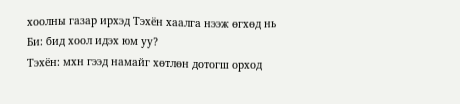хоолны газар ирхэд Тэхён хаалга нээж өгхөд нь
Би: бид хоол идэх юм уу?
Тэхён: мхн гээд намайг хөтлөн дотогш орход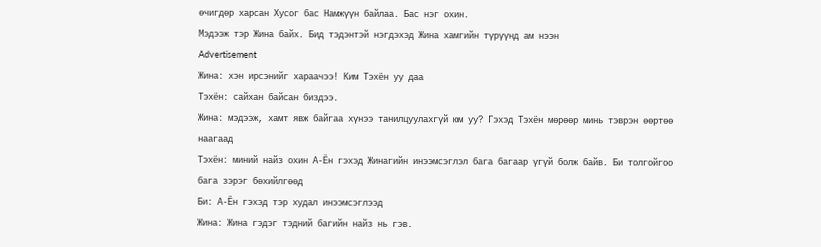өчигдөр харсан Хусог бас Намжүүн байлаа. Бас нэг охин.
Мэдээж тэр Жина байх. Бид тэдэнтэй нэгдэхэд Жина хамгийн түрүүнд ам нээн
Advertisement
Жина: хэн ирсэнийг хараачээ! Ким Тэхён уу даа
Тэхён: сайхан байсан биздээ.
Жина: мэдээж, хамт явж байгаа хүнээ танилцуулахгүй юм уу? Гэхэд Тэхён мөрөөр минь тэврэн өөртөө наагаад
Тэхён: миний найз охин А-Ён гэхэд Жинагийн инээмсэглэл бага багаар үгүй болж байв. Би толгойгоо бага зэрэг бөхийлгөөд
Би: А-Ён гэхэд тэр худал инээмсэглээд
Жина: Жина гэдэг тэдний багийн найз нь гэв.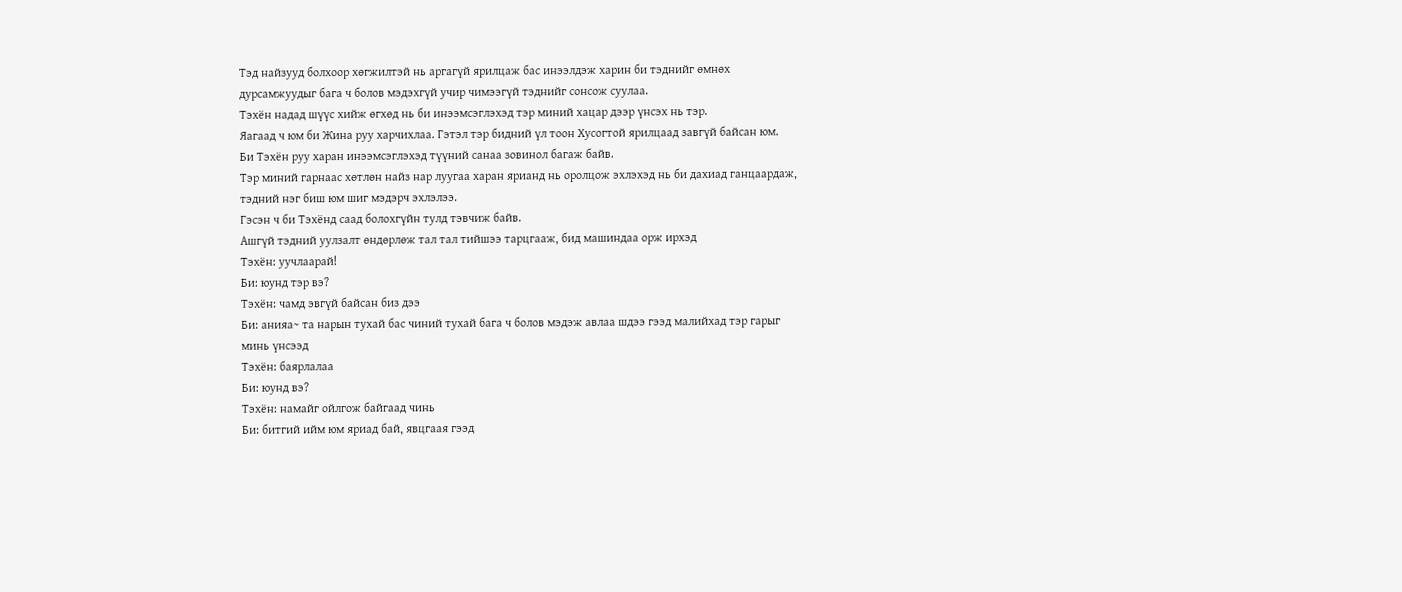Тэд найзууд болхоор хөгжилтэй нь аргагүй ярилцаж бас инээлдэж харин би тэднийг өмнөх дурсамжуудыг бага ч болов мэдэхгүй учир чимээгүй тэднийг сонсож суулаа.
Тэхён надад шүүс хийж өгхөд нь би инээмсэглэхэд тэр миний хацар дээр үнсэх нь тэр.
Яагаад ч юм би Жина руу харчихлаа. Гэтэл тэр бидний үл тоон Хусогтой ярилцаад завгүй байсан юм.
Би Тэхён руу харан инээмсэглэхэд түүний санаа зовинол багаж байв.
Тэр миний гарнаас хөтлөн найз нар луугаа харан ярианд нь оролцож эхлэхэд нь би дахиад ганцаардаж, тэдний нэг биш юм шиг мэдэрч эхлэлээ.
Гэсэн ч би Тэхёнд саад болохгүйн тулд тэвчиж байв.
Ашгүй тэдний уулзалт өндөрлөж тал тал тийшээ тарцгааж, бид машиндаа орж ирхэд
Тэхён: уучлаарай!
Би: юунд тэр вэ?
Тэхён: чамд эвгүй байсан биз дээ
Би: анияа~ та нарын тухай бас чиний тухай бага ч болов мэдэж авлаа шдээ гээд малийхад тэр гарыг минь үнсээд
Тэхён: баярлалаа
Би: юунд вэ?
Тэхён: намайг ойлгож байгаад чинь
Би: битгий ийм юм яриад бай, явцгаая гээд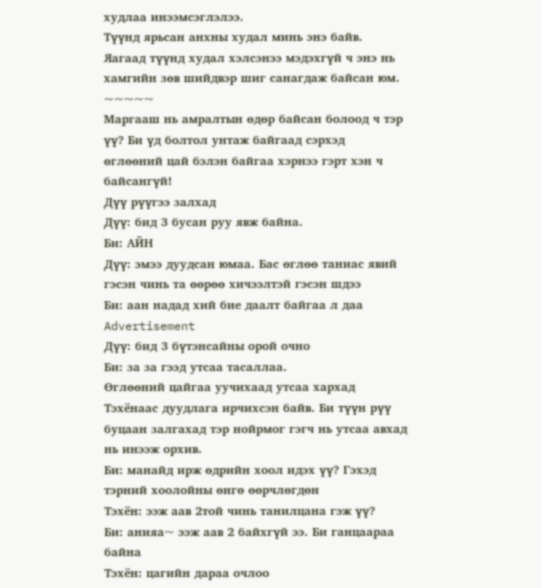худлаа инээмсэглэлээ.
Түүнд ярьсан анхны худал минь энэ байв. Яагаад түүнд худал хэлсэнээ мэдэхгүй ч энэ нь хамгийн зөв шийдвэр шиг санагдаж байсан юм.
~~~~~
Маргааш нь амралтын өдөр байсан болоод ч тэр үү? Би үд болтол унтаж байгаад сэрхэд өглөөний цай бэлэн байгаа хэрнээ гэрт хэн ч байсангүй!
Дүү рүүгээ залхад
Дүү: бид 3 бусан руу явж байна.
Би: АЙН
Дүү: эмээ дуудсан юмаа. Бас өглөө таниас явий гэсэн чинь та өөрөө хичээлтэй гэсэн шдээ
Би: аан надад хий бие даалт байгаа л даа
Advertisement
Дүү: бид 3 бүтэнсайны орой очно
Би: за за гээд утсаа тасаллаа.
Өглөөний цайгаа уучихаад утсаа хархад Тэхёнаас дуудлага ирчихсэн байв. Би түүн рүү буцаан залгахад тэр нойрмог гэгч нь утсаа авхад нь инээж орхив.
Би: манайд ирж өдрийн хоол идэх үү? Гэхэд тэрний хоолойны өнгө өөрчлөгдөн
Тэхён: ээж аав 2той чинь танилцана гэж үү?
Би: анияа~ ээж аав 2 байхгүй ээ. Би ганцаараа байна
Тэхён: цагийн дараа очлоо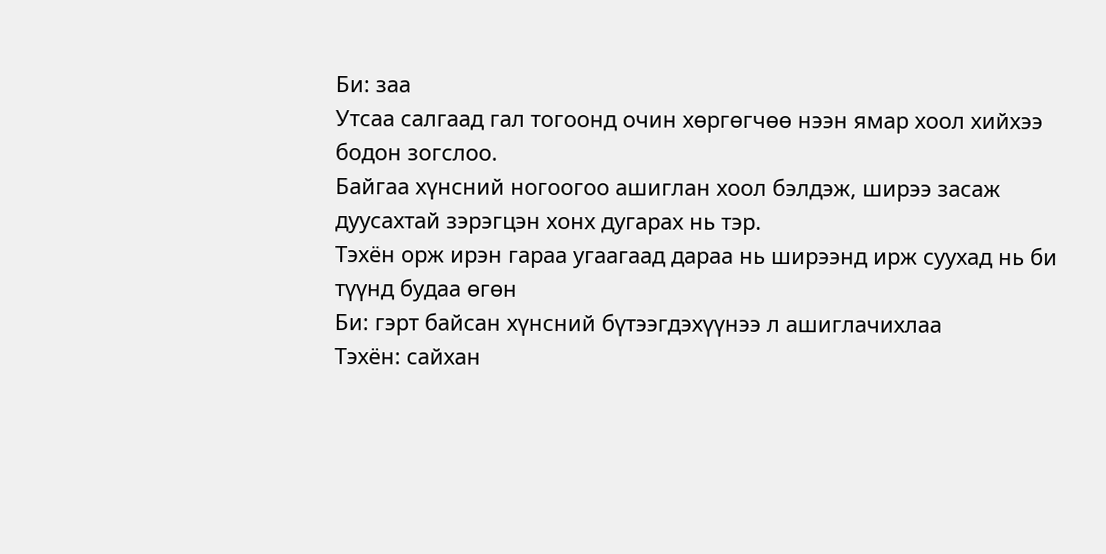Би: заа
Утсаа салгаад гал тогоонд очин хөргөгчөө нээн ямар хоол хийхээ бодон зогслоо.
Байгаа хүнсний ногоогоо ашиглан хоол бэлдэж, ширээ засаж дуусахтай зэрэгцэн хонх дугарах нь тэр.
Тэхён орж ирэн гараа угаагаад дараа нь ширээнд ирж суухад нь би түүнд будаа өгөн
Би: гэрт байсан хүнсний бүтээгдэхүүнээ л ашиглачихлаа
Тэхён: сайхан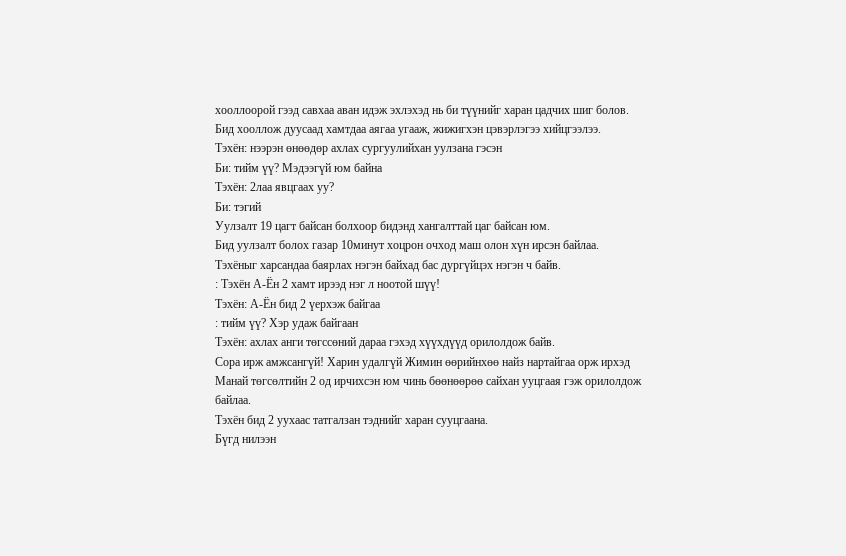хооллоорой гээд савхаа аван идэж эхлэхэд нь би түүнийг харан цадчих шиг болов.
Бид хооллож дуусаад хамтдаа аягаа угааж, жижигхэн цэвэрлэгээ хийцгээлээ.
Тэхён: нээрэн өнөөдөр ахлах сургуулийхан уулзана гэсэн
Би: тийм үү? Мэдээгүй юм байна
Тэхён: 2лаа явцгаах уу?
Би: тэгий
Уулзалт 19 цагт байсан болхоор бидэнд хангалттай цаг байсан юм.
Бид уулзалт болох газар 10минут хоцрон очход маш олон хүн ирсэн байлаа.
Тэхёныг харсандаа баярлах нэгэн байхад бас дургүйцэх нэгэн ч байв.
: Тэхён А-Ён 2 хамт ирээд нэг л ноотой шүү!
Тэхён: А-Ён бид 2 үерхэж байгаа
: тийм үү? Хэр удаж байгаан
Тэхён: ахлах анги төгссөний дараа гэхэд хүүхдүүд орилолдож байв.
Сора ирж амжсангүй! Харин удалгүй Жимин өөрийнхөө найз нартайгаа орж ирхэд
Манай төгсөлтийн 2 од ирчихсэн юм чинь бөөнөөрөө сайхан ууцгаая гэж орилолдож байлаа.
Тэхён бид 2 уухаас татгалзан тэднийг харан сууцгаана.
Бүгд нилээн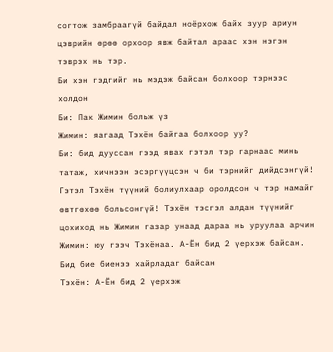согтож замбраагүй байдал ноёрхож байх зуур ариун цэврийн өрөө орхоор явж байтал араас хэн нэгэн тэврэх нь тэр.
Би хэн гэдгийг нь мэдэж байсан болхоор тэрнээс холдон
Би: Пак Жимин больж үз
Жимин: яагаад Тэхён байгаа болхоор уу?
Би: бид дууссан гээд явах гэтэл тэр гарнаас минь татаж, хичнээн эсэргүүцсэн ч би тэрнийг дийдсэнгүй!
Гэтэл Тэхён түүний болиулхаар оролдсон ч тэр намайг өвтгөхөө больсонгүй! Тэхён тэсгэл алдан түүнийг цохиход нь Жимин газар унаад дараа нь уруулаа арчин
Жимин: юу гээч Тэхёнаа. А-Ён бид 2 үерхэж байсан. Бид бие биенээ хайрладаг байсан
Тэхён: А-Ён бид 2 үерхэж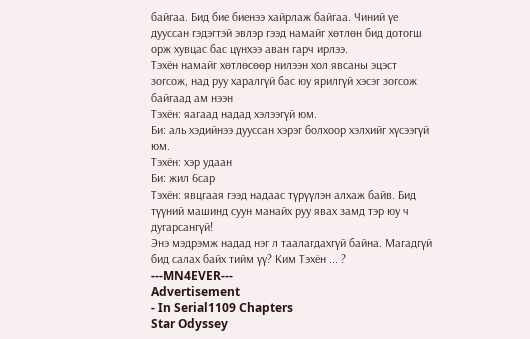байгаа. Бид бие биенээ хайрлаж байгаа. Чиний үе дууссан гэдэгтэй эвлэр гээд намайг хөтлөн бид дотогш орж хувцас бас цүнхээ аван гарч ирлээ.
Тэхён намайг хөтлөсөөр нилээн хол явсаны эцэст зогсож, над руу харалгүй бас юу ярилгүй хэсэг зогсож байгаад ам нээн
Тэхён: яагаад надад хэлээгүй юм.
Би: аль хэдийнээ дууссан хэрэг болхоор хэлхийг хүсээгүй юм.
Тэхён: хэр удаан
Би: жил 6сар
Тэхён: явцгаая гээд надаас түрүүлэн алхаж байв. Бид түүний машинд суун манайх руу явах замд тэр юу ч дугарсангүй!
Энэ мэдрэмж надад нэг л таалагдахгүй байна. Магадгүй бид салах байх тийм үү? Ким Тэхён ... ?
---MN4EVER---
Advertisement
- In Serial1109 Chapters
Star Odyssey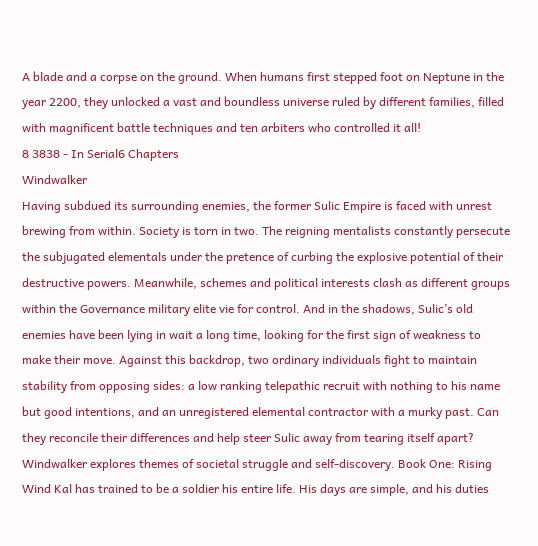A blade and a corpse on the ground. When humans first stepped foot on Neptune in the year 2200, they unlocked a vast and boundless universe ruled by different families, filled with magnificent battle techniques and ten arbiters who controlled it all!
8 3838 - In Serial6 Chapters
Windwalker
Having subdued its surrounding enemies, the former Sulic Empire is faced with unrest brewing from within. Society is torn in two. The reigning mentalists constantly persecute the subjugated elementals under the pretence of curbing the explosive potential of their destructive powers. Meanwhile, schemes and political interests clash as different groups within the Governance military elite vie for control. And in the shadows, Sulic’s old enemies have been lying in wait a long time, looking for the first sign of weakness to make their move. Against this backdrop, two ordinary individuals fight to maintain stability from opposing sides: a low ranking telepathic recruit with nothing to his name but good intentions, and an unregistered elemental contractor with a murky past. Can they reconcile their differences and help steer Sulic away from tearing itself apart? Windwalker explores themes of societal struggle and self-discovery. Book One: Rising Wind Kal has trained to be a soldier his entire life. His days are simple, and his duties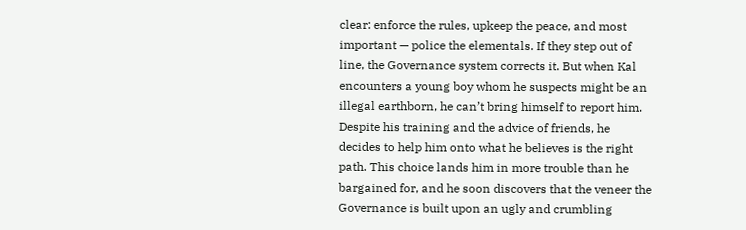clear: enforce the rules, upkeep the peace, and most important — police the elementals. If they step out of line, the Governance system corrects it. But when Kal encounters a young boy whom he suspects might be an illegal earthborn, he can’t bring himself to report him. Despite his training and the advice of friends, he decides to help him onto what he believes is the right path. This choice lands him in more trouble than he bargained for, and he soon discovers that the veneer the Governance is built upon an ugly and crumbling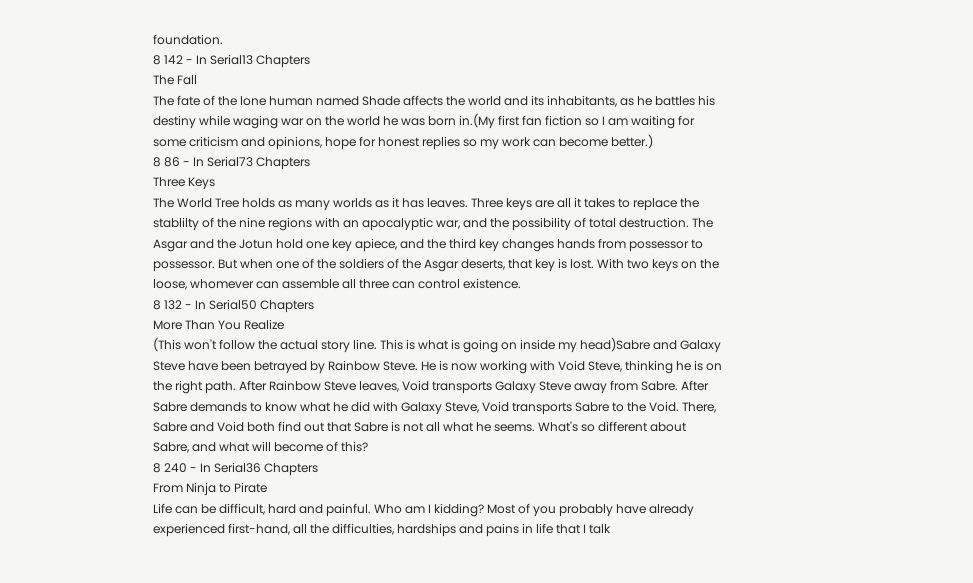foundation.
8 142 - In Serial13 Chapters
The Fall
The fate of the lone human named Shade affects the world and its inhabitants, as he battles his destiny while waging war on the world he was born in.(My first fan fiction so I am waiting for some criticism and opinions, hope for honest replies so my work can become better.)
8 86 - In Serial73 Chapters
Three Keys
The World Tree holds as many worlds as it has leaves. Three keys are all it takes to replace the stablilty of the nine regions with an apocalyptic war, and the possibility of total destruction. The Asgar and the Jotun hold one key apiece, and the third key changes hands from possessor to possessor. But when one of the soldiers of the Asgar deserts, that key is lost. With two keys on the loose, whomever can assemble all three can control existence.
8 132 - In Serial50 Chapters
More Than You Realize
(This won't follow the actual story line. This is what is going on inside my head)Sabre and Galaxy Steve have been betrayed by Rainbow Steve. He is now working with Void Steve, thinking he is on the right path. After Rainbow Steve leaves, Void transports Galaxy Steve away from Sabre. After Sabre demands to know what he did with Galaxy Steve, Void transports Sabre to the Void. There, Sabre and Void both find out that Sabre is not all what he seems. What's so different about Sabre, and what will become of this?
8 240 - In Serial36 Chapters
From Ninja to Pirate
Life can be difficult, hard and painful. Who am I kidding? Most of you probably have already experienced first-hand, all the difficulties, hardships and pains in life that I talk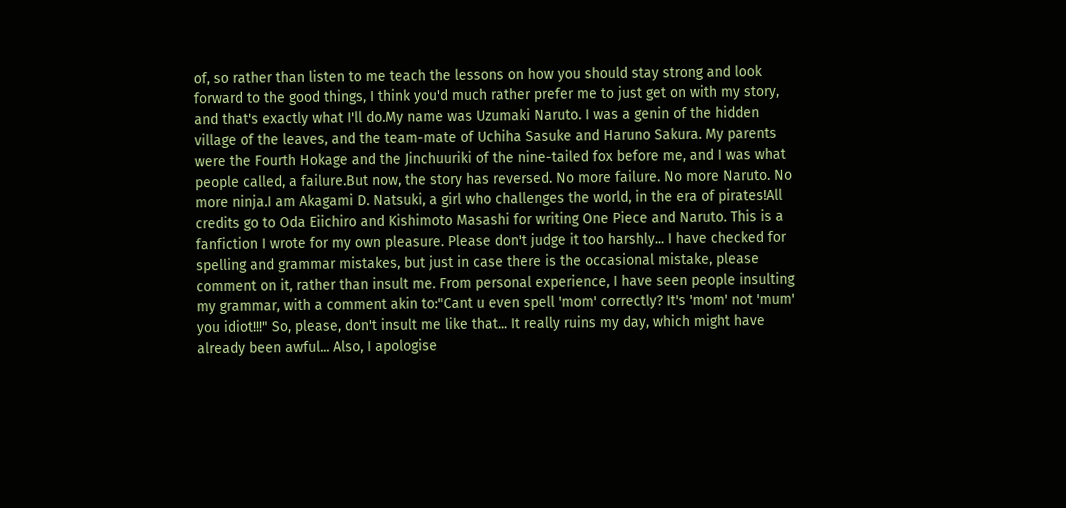of, so rather than listen to me teach the lessons on how you should stay strong and look forward to the good things, I think you'd much rather prefer me to just get on with my story, and that's exactly what I'll do.My name was Uzumaki Naruto. I was a genin of the hidden village of the leaves, and the team-mate of Uchiha Sasuke and Haruno Sakura. My parents were the Fourth Hokage and the Jinchuuriki of the nine-tailed fox before me, and I was what people called, a failure.But now, the story has reversed. No more failure. No more Naruto. No more ninja.I am Akagami D. Natsuki, a girl who challenges the world, in the era of pirates!All credits go to Oda Eiichiro and Kishimoto Masashi for writing One Piece and Naruto. This is a fanfiction I wrote for my own pleasure. Please don't judge it too harshly... I have checked for spelling and grammar mistakes, but just in case there is the occasional mistake, please comment on it, rather than insult me. From personal experience, I have seen people insulting my grammar, with a comment akin to:"Cant u even spell 'mom' correctly? It's 'mom' not 'mum' you idiot!!!" So, please, don't insult me like that... It really ruins my day, which might have already been awful... Also, I apologise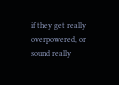if they get really overpowered, or sound really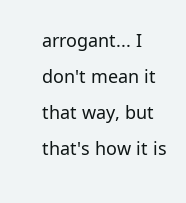arrogant... I don't mean it that way, but that's how it is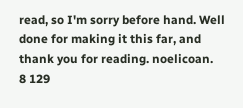read, so I'm sorry before hand. Well done for making it this far, and thank you for reading. noelicoan.
8 129